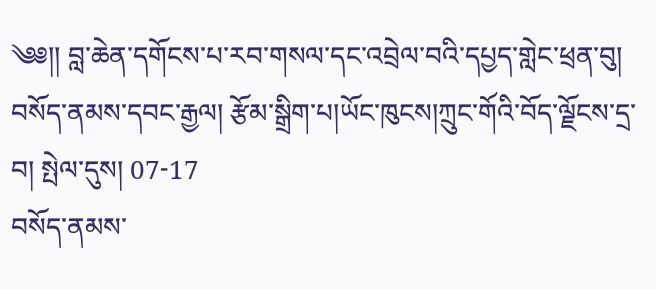༄༅།། བླ་ཆེན་དགོངས་པ་རབ་གསལ་དང་འབྲེལ་བའི་དཔྱད་གླེང་ཕྲན་བུ།
བསོད་ནམས་དབང་རྒྱལ། རྩོམ་སྒྲིག་པ།ཡོང་ཁུངས།ཀྲུང་གོའི་བོད་ལྗོངས་དྲ་བ། སྤེལ་དུས། 07-17
བསོད་ནམས་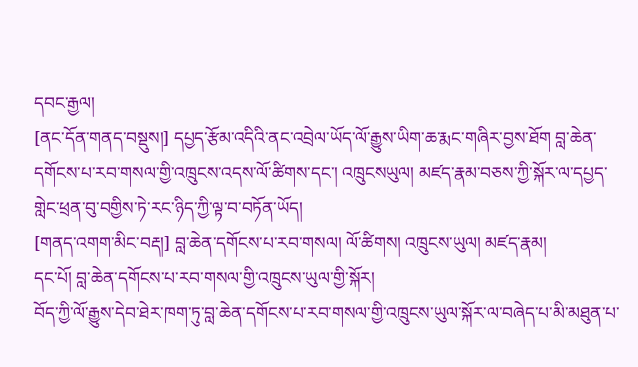དབང་རྒྱལ།
[ནང་དོན་གནད་བསྡུས།] དཔྱད་རྩོམ་འདིའི་ནང་འབྲེལ་ཡོད་ལོ་རྒྱུས་ཡིག་ཆ་རྨང་གཞིར་བྱས་ཐོག བླ་ཆེན་དགོངས་པ་རབ་གསལ་གྱི་འཁྲུངས་འདས་ལོ་ཚིགས་དང་། འཁྲུངསཡུལ། མཛད་རྣམ་བཅས་ཀྱི་སྐོར་ལ་དཔྱད་གླེང་ཕྲན་བུ་བགྱིས་ཏེ་རང་ཉིད་ཀྱི་ལྟ་བ་བཏོན་ཡོད།
[གནད་འགག་མིང་བརྡ།] བླ་ཆེན་དགོངས་པ་རབ་གསལ། ལོ་ཚིགས། འཁྲུངས་ཡུལ། མཛད་རྣམ།
དང་པོ། བླ་ཆེན་དགོངས་པ་རབ་གསལ་གྱི་འཁྲུངས་ཡུལ་གྱི་སྐོར།
བོད་ཀྱི་ལོ་རྒྱུས་དེབ་ཐེར་ཁག་ཏུ་བླ་ཆེན་དགོངས་པ་རབ་གསལ་གྱི་འཁྲུངས་ཡུལ་སྐོར་ལ་བཞེད་པ་མི་མཐུན་པ་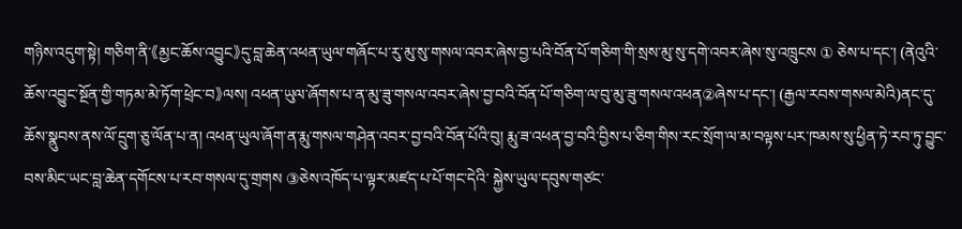གཉིས་འདུག་སྟེ། གཅིག་ནི་《མྱང་ཆོས་འབྱུང》དུ་བླ་ཆེན་འཕན་ཡུལ་གཞོང་པ་རུ་མུ་སུ་གསལ་འབར་ཞེས་བྱ་པའི་བོན་པོ་གཅིག་གི་སྲས་མུ་སུ་དགེ་འབར་ཞེས་སུ་འཁྲུངས ① ཅེས་པ་དང་། (ནེའུའི་ཆོས་འབྱུང་སྔོན་གྱི་གཏམ་མེ་ཏོག་ཕྲེང་བ》ལས། འཕན་ཡུལ་ཞོགས་པ་ན་མུ་ཟུ་གསལ་འབར་ཞེས་བྱ་བའི་བོན་པོ་གཅིག་ལ་བུ་མུ་ཟུ་གསལ་འཕན②ཞེས་པ་དང་། (རྒྱལ་རབས་གསལ་མེའི)ནང་དུ་ཆོས་སྣུབས་ནས་ལོ་དྲུག་ཅུ་ལོན་པ་ན། འཕན་ཡུལ་ཞོག་ན་རྨུ་གསལ་གཤེན་འབར་བྱ་བའི་བོན་པོའི་བུ། རྨུ་ཟ་འཕན་བྱ་བའི་བྱིས་པ་ཅིག་གིས་རང་སྲོག་ལ་མ་བལྟས་པར་ཁམས་སུ་ཕྱིན་ཏེ་རབ་ཏུ་བྱུང་བས་མིང་ཡང་བླ་ཆེན་དགོངས་པ་རབ་གསལ་དུ་གྲགས ③ཅེས་འཁོད་པ་ལྟར་མཛད་པ་པོ་གང་དེའི་ སྐྱེས་ཡུལ་དབུས་གཙང་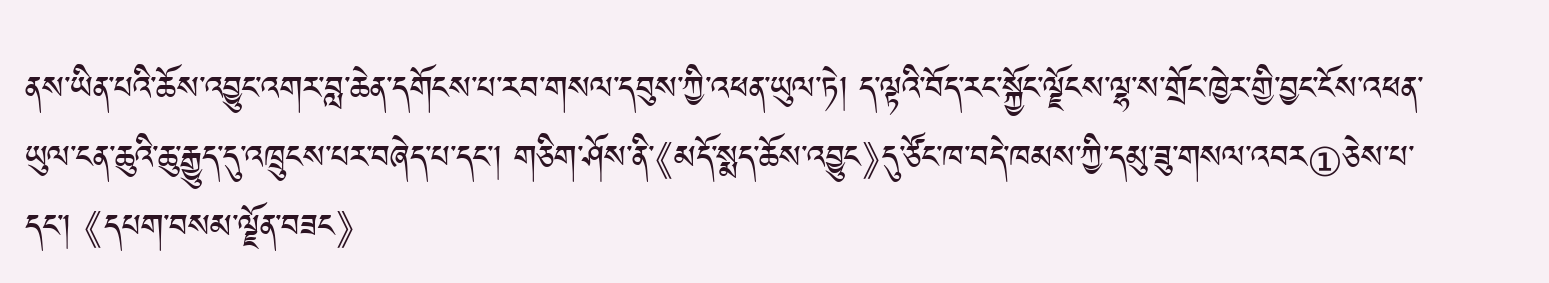ནས་ཡིན་པའི་ཆོས་འབྱུང་འགར་བླ་ཆེན་དགོངས་པ་རབ་གསལ་དབུས་ཀྱི་འཕན་ཡུལ་ཏེ། ད་ལྟའི་བོད་རང་སྐྱོང་ལྗོངས་ལྷ་ས་གྲོང་ཁྱེར་གྱི་བྱང་ངོས་འཕན་ཡུལ་ངན་ཆུའི་ཆུ་རྒྱུད་དུ་འཁྲུངས་པར་བཞེད་པ་དང་། གཅིག་ཤོས་ནི་《མདོ་སྨད་ཆོས་འབྱུང》དུ་ཙོང་ཁ་བདེ་ཁམས་ཀྱི་དམུ་ཟུ་གསལ་འབར①ཅེས་པ་དང་། 《དཔག་བསམ་ལྗོན་བཟང》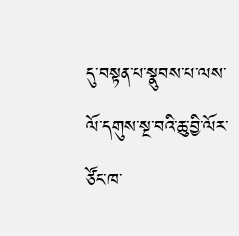དུ་བསྟན་པ་སྣུབས་པ་ལས་ལོ་དགུས་སྔ་བའི་ཆུ་བྱི་ལོར་ཙོང་ཁ་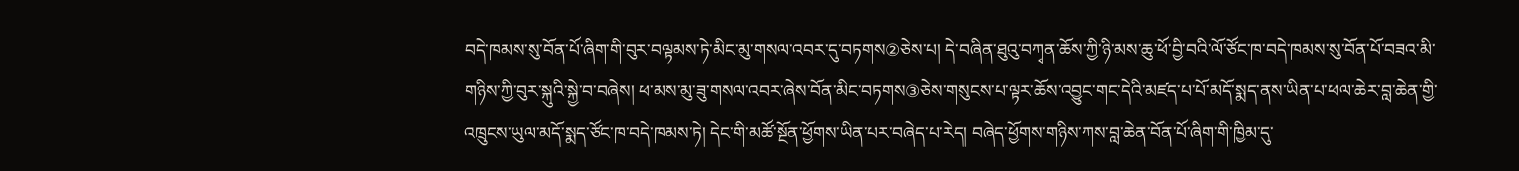བདེ་ཁམས་སུ་བོན་པོ་ཞིག་གི་བུར་བལྟམས་ཏེ་མིང་མུ་གསལ་འབར་དུ་བཏགས②ཅེས་པ། དེ་བཞིན་ཐུའུ་བཀྭན་ཆོས་ཀྱི་ཉི་མས་ཆུ་ཕོ་བྱི་བའི་ལོ་ཙོང་ཁ་བདེ་ཁམས་སུ་བོན་པོ་བཟའ་མི་གཉིས་ཀྱི་བུར་སྐུའི་སྐྱེ་བ་བཞེས། ཕ་མས་མུ་ཟུ་གསལ་འབར་ཞེས་བོན་མིང་བཏགས③ཅེས་གསུངས་པ་ལྟར་ཆོས་འབྱུང་གང་དེའི་མཛད་པ་པོ་མདོ་སྨད་ནས་ཡིན་པ་ཕལ་ཆེར་བླ་ཆེན་གྱི་འཁྲུངས་ཡུལ་མདོ་སྨད་ཙོང་ཁ་བདེ་ཁམས་ཏེ། དེང་གི་མཚོ་སྔོན་ཕྱོགས་ཡིན་པར་བཞེད་པ་རེད། བཞེད་ཕྱོགས་གཉིས་ཀས་བླ་ཆེན་བོན་པོ་ཞིག་གི་ཁྱིམ་དུ་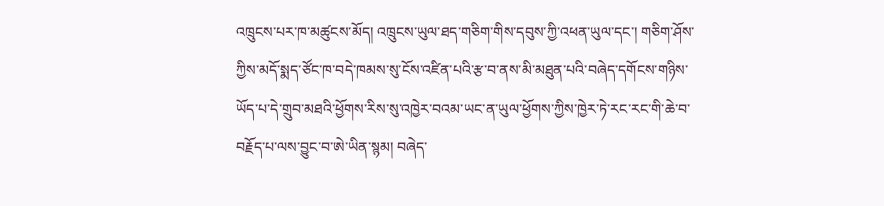འཁྲུངས་པར་ཁ་མཚུངས་མོད། འཁྲུངས་ཡུལ་ཐད་གཅིག་གིས་དབུས་ཀྱི་འཕན་ཡུལ་དང་། གཅིག་ཤོས་ཀྱིས་མདོ་སྨད་ཙོང་ཁ་བདེ་ཁམས་སུ་ངོས་འཛིན་པའི་རྩ་བ་ནས་མི་མཐུན་པའི་བཞེད་དགོངས་གཉིས་ཡོད་པ་དེ་གྲུབ་མཐའི་ཕྱོགས་རིས་སུ་འཁྱེར་བའམ་ཡང་ན་ཡུལ་ཕྱོགས་ཀྱིས་ཁྱེར་ཏེ་རང་རང་གི་ཆེ་བ་བརྗོད་པ་ལས་བྱུང་བ་ཨེ་ཡིན་སྙམ། བཞེད་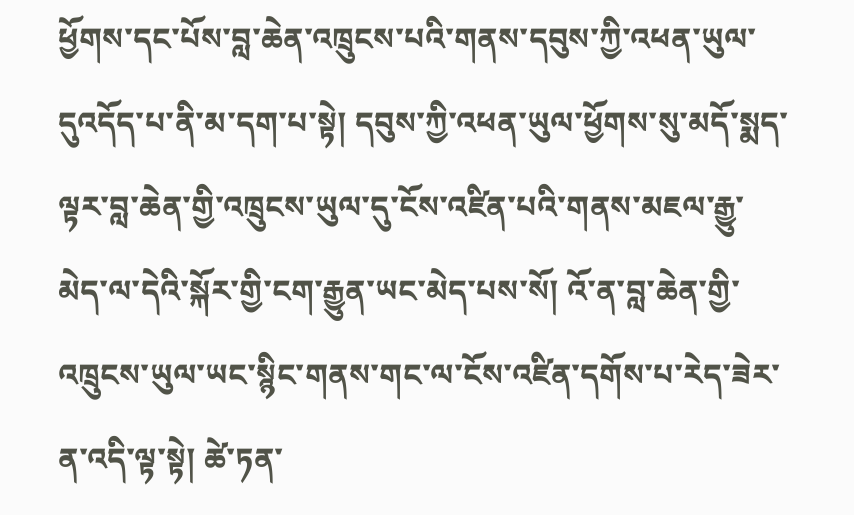ཕྱོགས་དང་པོས་བླ་ཆེན་འཁྲུངས་པའི་གནས་དབུས་ཀྱི་འཕན་ཡུལ་དུའདོད་པ་ནི་མ་དག་པ་སྟེ། དབུས་ཀྱི་འཕན་ཡུལ་ཕྱོགས་སུ་མདོ་སྨད་ལྟར་བླ་ཆེན་གྱི་འཁྲུངས་ཡུལ་དུ་ངོས་འཛིན་པའི་གནས་མཇལ་རྒྱུ་མེད་ལ་དེའི་སྐོར་གྱི་ངག་རྒྱུན་ཡང་མེད་པས་སོ། འོ་ན་བླ་ཆེན་གྱི་འཁྲུངས་ཡུལ་ཡང་སྙིང་གནས་གང་ལ་ངོས་འཛིན་དགོས་པ་རེད་ཟེར་ན་འདི་ལྟ་སྟེ། ཚེ་ཏན་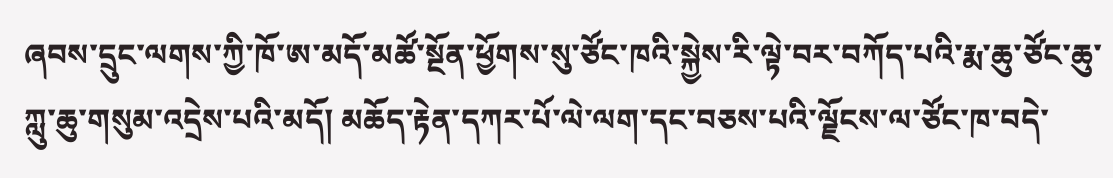ཞབས་དྲུང་ལགས་ཀྱི་ཁོ་ཨ་མདོ་མཚོ་སྔོན་ཕྱོགས་སུ་ཙོང་ཁའི་སྐྱེས་རི་ལྟེ་བར་བཀོད་པའི་རྨ་ཆུ་ཙོང་ཆུ་ཀླུ་ཆུ་གསུམ་འདྲེས་པའི་མདོ། མཆོད་རྟེན་དཀར་པོ་ལེ་ལག་དང་བཅས་པའི་ལྗོངས་ལ་ཙོང་ཁ་བདེ་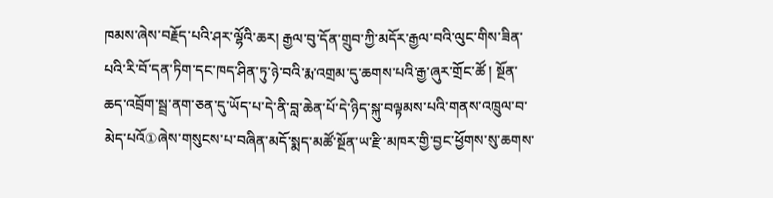ཁམས་ཞེས་བརྗོད་པའི་ཤར་ལྷོའི་ཆར། རྒྱལ་བུ་དོན་གྲུབ་ཀྱི་མདོར་རྒྱལ་བའི་ལུང་གིས་ཟིན་པའི་རི་བོ་དན་ཏིག་དང་ཁད་ཤིན་ཏུ་ཉེ་བའི་རྨ་འགྲམ་དུ་ཆགས་པའི་རྒྱ་ཞུར་གྲོང་ཚོ ། སྔོན་ཆད་འབྲོག་སྦྲ་ནག་ཅན་དུ་ཡོད་པ་དེ་ནི་བླ་ཆེན་པོ་དེ་ཉིད་སྐུ་བལྟམས་པའི་གནས་འཁྲུལ་བ་མེད་པའོ①ཞེས་གསུངས་པ་བཞིན་མདོ་སྨད་མཚོ་སྔོན་ཡ་རྫི་མཁར་གྱི་བྱང་ཕྱོགས་སུ་ཆགས་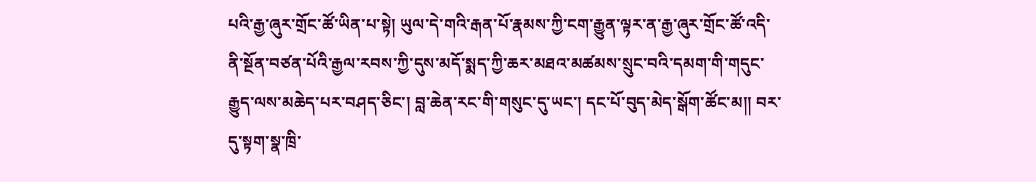པའི་རྒྱ་ཞུར་གྲོང་ཚོ་ཡིན་པ་སྟེ། ཡུལ་དེ་གའི་རྒན་པོ་རྣམས་ཀྱི་ངག་རྒྱུན་ལྟར་ན་རྒྱ་ཞུར་གྲོང་ཚོ་འདི་ནི་སྔོན་བཙན་པོའི་རྒྱལ་རབས་ཀྱི་དུས་མདོ་སྨད་ཀྱི་ཆར་མཐའ་མཚམས་སྲུང་བའི་དམག་གི་གདུང་རྒྱུད་ལས་མཆེད་པར་བཤད་ཅིང་། བླ་ཆེན་རང་གི་གསུང་དུ་ཡང་། དང་པོ་བུད་མེད་སྒོག་ཚོང་མ།། བར་དུ་སྟག་སྣ་ཁྲི་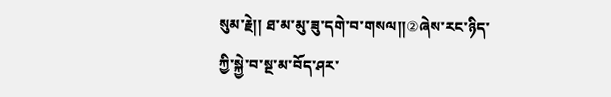སུམ་རྗེ།། ཐ་མ་མུ་ཟུ་དགེ་བ་གསལ།།②ཞེས་རང་ཉིད་ཀྱི་སྐྱེ་བ་སྔ་མ་བོད་ཤར་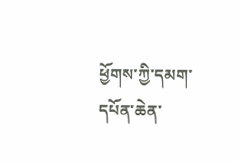ཕྱོགས་ཀྱི་དམག་དཔོན་ཆེན་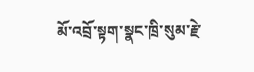མོ་འབྲོ་སྟག་སྣང་ཁྲི་སུམ་རྗེ་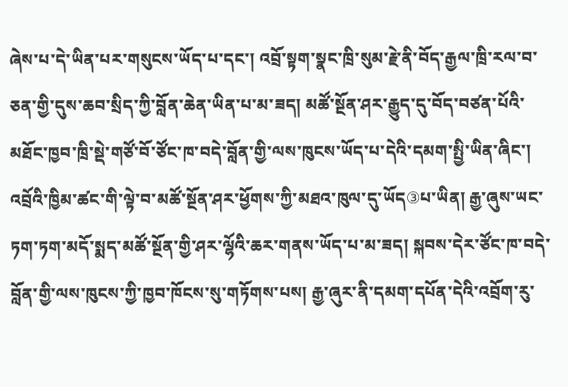ཞེས་པ་དེ་ཡིན་པར་གསུངས་ཡོད་པ་དང་། འབྲོ་སྟག་སྣང་ཁྲི་སུམ་རྗེ་ནི་བོད་རྒྱལ་ཁྲི་རལ་བ་ཅན་གྱི་དུས་ཆབ་སྲིད་ཀྱི་བློན་ཆེན་ཡིན་པ་མ་ཟད། མཚོ་སྔོན་ཤར་རྒྱུད་དུ་བོད་བཙན་པོའི་མཐོང་ཁྱབ་ཁྲི་སྡེ་གཙོ་བོ་ཙོང་ཁ་བདེ་བློན་གྱི་ལས་ཁུངས་ཡོད་པ་དེའི་དམག་སྤྱི་ཡིན་ཞིང་། འབྲོའི་ཁྱིམ་ཚང་གི་ལྟེ་བ་མཚོ་སྔོན་ཤར་ཕྱོགས་ཀྱི་མཐའ་ཁུལ་དུ་ཡོད③པ་ཡིན། རྒྱ་ཞུས་ཡང་ཏག་ཏག་མདོ་སྨད་མཚོ་སྔོན་གྱི་ཤར་ལྷོའི་ཆར་གནས་ཡོད་པ་མ་ཟད། སྐབས་དེར་ཙོང་ཁ་བདེ་བློན་གྱི་ལས་ཁུངས་ཀྱི་ཁྱབ་ཁོངས་སུ་གཏོགས་པས། རྒྱ་ཞུར་ནི་དམག་དཔོན་དེའི་འབྲོག་རུ་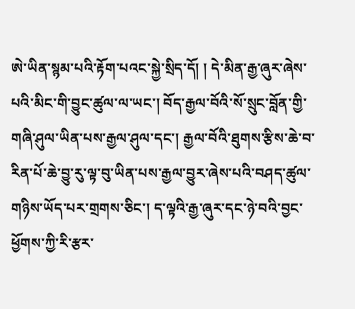ཨེ་ཡིན་སྙམ་པའི་རྟོག་པའང་སྐྱེ་སྲིད་དོ། ། དེ་མིན་རྒྱ་ཞུར་ཞེས་པའི་མིང་གི་བྱུང་ཚུལ་ལ་ཡང་། བོད་རྒྱལ་བོའི་སོ་སྲུང་བློན་གྱི་གཞི་ཤུལ་ཡིན་པས་རྒྱལ་ཤུལ་དང་། རྒྱལ་བོའི་ཐུགས་རྩིས་ཆེ་བ་རིན་པོ་ཆེ་བྱུ་རུ་ལྟ་བུ་ཡིན་པས་རྒྱལ་བྱུར་ཞེས་པའི་བཤད་ཚུལ་གཉིས་ཡོད་པར་གྲགས་ཅིང་། ད་ལྟའི་རྒྱ་ཞུར་དང་ཉེ་བའི་བྱང་ཕྱོགས་ཀྱི་རི་རྩར་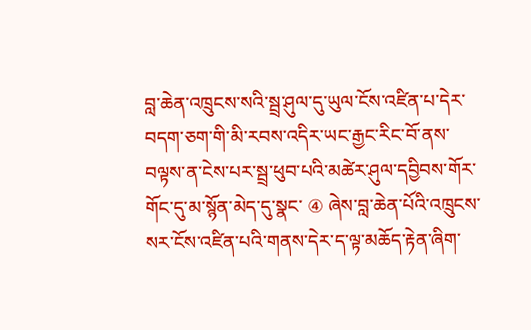བླ་ཆེན་འཁྲུངས་སའི་སྦྲ་ཤུལ་དུ་ཡུལ་ངོས་འཛིན་པ་དེར་བདག་ཅག་གི་མི་རབས་འདིར་ཡང་རྒྱང་རིང་བོ་ནས་བལྟས་ན་ངེས་པར་སྦྲ་ཕུབ་པའི་མཚེར་ཤུལ་དབྱིབས་གོར་གོང་དུ་མ་སྙོན་མེད་དུ་སྣང་ ④ ཞེས་བླ་ཆེན་པོའི་འཁྲུངས་སར་ངོས་འཛིན་པའི་གནས་དེར་ད་ལྟ་མཆོད་རྟེན་ཞིག་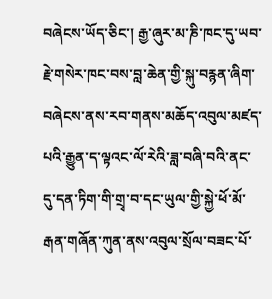བཞེངས་ཡོད་ཅིང་། རྒྱ་ཞུར་མ་ཎི་ཁང་དུ་ཡབ་རྗེ་གསེར་ཁང་བས་བླ་ཆེན་གྱི་སྐུ་བརྙན་ཞིག་བཞེངས་ནས་རབ་གནས་མཆོད་འབུལ་མཛད་པའི་རྒྱུན་ད་ལྟའང་ལོ་རེའི་ཟླ་བཞི་བའི་ནང་དུ་དན་ཏིག་གི་གྲྭ་བ་དང་ཡུལ་གྱི་སྐྱེ་ཕོ་མོ་རྒན་གཞོན་ཀུན་ནས་འབུལ་སྲོལ་བཟང་པོ་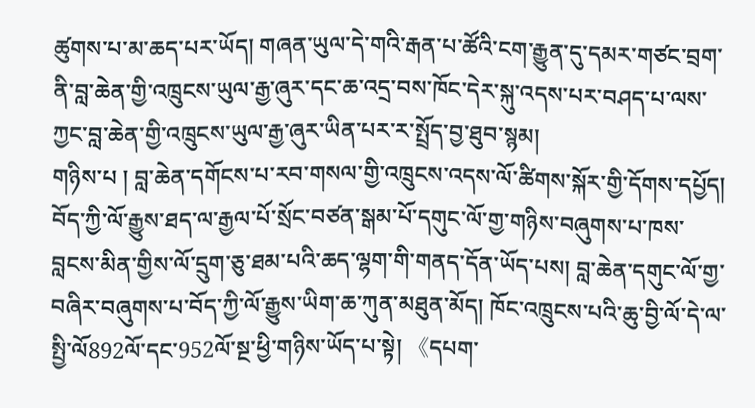ཚུགས་པ་མ་ཆད་པར་ཡོད། གཞན་ཡུལ་དེ་གའི་རྒན་པ་ཚོའི་ངག་རྒྱུན་དུ་དམར་གཙང་བྲག་ནི་བླ་ཆེན་གྱི་འཁྲུངས་ཡུལ་རྒྱ་ཞུར་དང་ཆ་འདྲ་བས་ཁོང་དེར་སྐུ་འདས་པར་བཤད་པ་ལས་ཀྱང་བླ་ཆེན་གྱི་འཁྲུངས་ཡུལ་རྒྱ་ཞུར་ཡིན་པར་ར་སྤྲོད་བྱ་ཐུབ་སྙམ།
གཉིས་པ ། བླ་ཆེན་དགོངས་པ་རབ་གསལ་གྱི་འཁྲུངས་འདས་ལོ་ཚིགས་སྐོར་གྱི་དོགས་དཔྱོད།
བོད་ཀྱི་ལོ་རྒྱུས་ཐད་ལ་རྒྱལ་པོ་སྲོང་བཙན་སྒམ་པོ་དགུང་ལོ་གྱ་གཉིས་བཞུགས་པ་ཁས་བླངས་མིན་གྱིས་ལོ་དྲུག་ཅུ་ཐམ་པའི་ཆད་ལྷག་གི་གནད་དོན་ཡོད་པས། བླ་ཆེན་དགུང་ལོ་གྱ་བཞིར་བཞུགས་པ་བོད་ཀྱི་ལོ་རྒྱུས་ཡིག་ཆ་ཀུན་མཐུན་མོད། ཁོང་འཁྲུངས་པའི་ཆུ་བྱི་ལོ་དེ་ལ་སྤྱི་ལོ892ལོ་དང་952ལོ་སྔ་ཕྱི་གཉིས་ཡོད་པ་སྟེ། 《དཔག་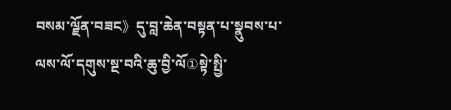བསམ་ལྗོན་བཟང》དུ་བླ་ཆེན་བསྟན་པ་སྣུབས་པ་ལས་ལོ་དགུས་སྔ་བའི་ཆུ་བྱི་ལོ①སྟེ་སྤྱི་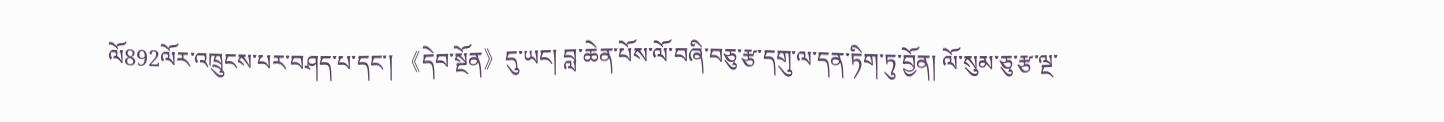ལོ892ལོར་འཁྲུངས་པར་བཤད་པ་དང་། 《དེབ་སྔོན》དུ་ཡང། བླ་ཆེན་པོས་ལོ་བཞི་བཅུ་རྩ་དགུ་ལ་དན་ཏིག་ཏུ་བྱོན། ལོ་སུམ་ཅུ་རྩ་ལྔ་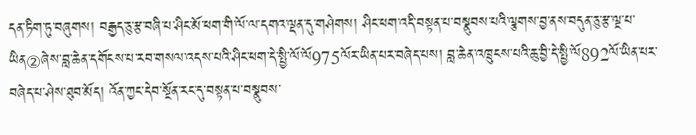དན་ཏིག་ཏུ་བཞུགས། བརྒྱད་ཅུ་རྩ་བཞི་པ་ཤིང་མོ་ཕག་གི་ལོ་ལ་དགའ་ལྡན་དུ་གཤེགས། ཤིང་ཕག་འདི་བསྟན་པ་བསྣུབས་པའི་ལྕགས་བྱ་ནས་བདུན་ཅུ་རྩ་ལྔ་པ་ཡིན②ཞེས་བླ་ཆེན་དགོངས་པ་རབ་གསལ་འདས་པའི་ཤིང་ཕག་དེ་སྤྱི་ལོ་ལོ975ལོར་ཡིན་པར་བཞེད་པས། བླ་ཆེན་འཁྲུངས་པའི་ཆུ་བྱི་དེ་སྤྱི་ལོ892ལོ་ཡིན་པར་བཞེད་པ་ཤེས་ཐུབ་མོད། འོན་ཀྱང་དེབ་སྔོན་རང་དུ་བསྟན་པ་བསྣུབས་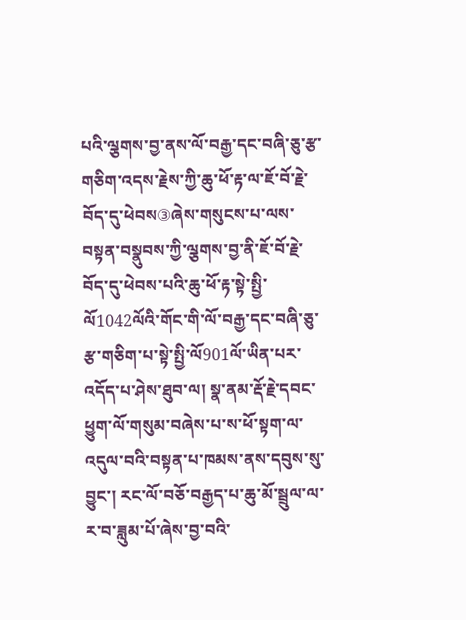པའི་ལྕགས་བྱ་ནས་ལོ་བརྒྱ་དང་བཞི་ཅུ་རྩ་གཅིག་འདས་རྗེས་ཀྱི་ཆུ་ཕོ་རྟ་ལ་ཇོ་བོ་རྗེ་བོད་དུ་ཕེབས③ཞེས་གསུངས་པ་ལས་བསྟན་བསྣུབས་ཀྱི་ལྕགས་བྱ་ནི་ཇོ་བོ་རྗེ་བོད་དུ་ཕེབས་པའི་ཆུ་ཕོ་རྟ་སྟེ་སྤྱི་ལོ1042ལོའི་གོང་གི་ལོ་བརྒྱ་དང་བཞི་ཅུ་རྩ་གཅིག་པ་སྟེ་སྤྱི་ལོ901ལོ་ཡིན་པར་འདོད་པ་ཤེས་ཐུབ་ལ། སྣ་ནམ་རྡོ་རྗེ་དབང་ཕྱུག་ལོ་གསུམ་བཞེས་པ་ས་ཕོ་སྟག་ལ་འདུལ་བའི་བསྟན་པ་ཁམས་ནས་དབུས་སུ་བྱུང་། རང་ལོ་བཅོ་བརྒྱད་པ་ཆུ་མོ་སྦྲུལ་ལ་ར་བ་ཟླུམ་པོ་ཞེས་བྱ་བའི་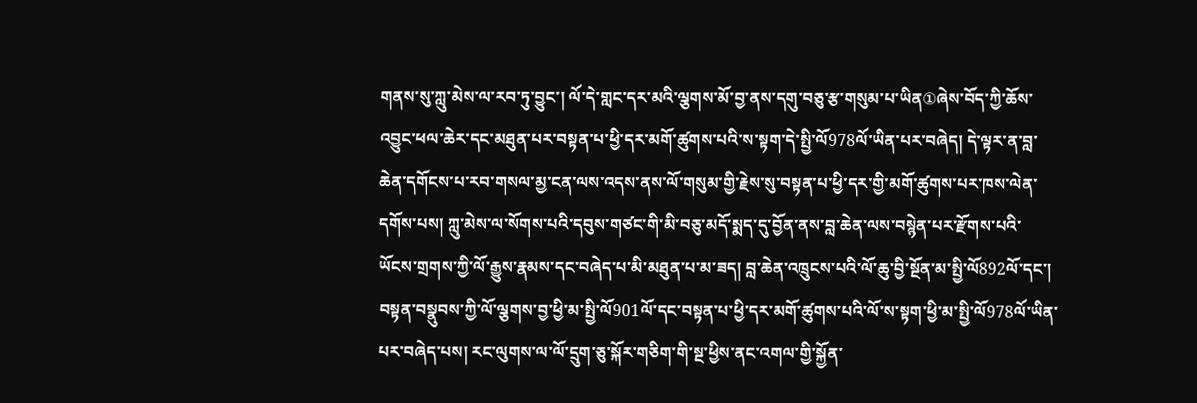གནས་སུ་ཀླུ་མེས་ལ་རབ་ཏུ་བྱུང་། ལོ་དེ་གླང་དར་མའི་ལྕགས་མོ་བྱ་ནས་དགུ་བཅུ་རྩ་གསུམ་པ་ཡིན①ཞེས་བོད་ཀྱི་ཆོས་འབྱུང་ཕལ་ཆེར་དང་མཐུན་པར་བསྟན་པ་ཕྱི་དར་མགོ་ཚུགས་པའི་ས་སྟག་དེ་སྤྱི་ལོ978ལོ་ཡིན་པར་བཞེད། དེ་ལྟར་ན་བླ་ཆེན་དགོངས་པ་རབ་གསལ་མྱ་ངན་ལས་འདས་ནས་ལོ་གསུམ་གྱི་རྗེས་སུ་བསྟན་པ་ཕྱི་དར་གྱི་མགོ་ཚུགས་པར་ཁས་ལེན་དགོས་པས། ཀླུ་མེས་ལ་སོགས་པའི་དབུས་གཙང་གི་མི་བཅུ་མདོ་སྨད་དུ་བྱོན་ནས་བླ་ཆེན་ལས་བསྙེན་པར་རྫོགས་པའི་ཡོངས་གྲགས་ཀྱི་ལོ་རྒྱུས་རྣམས་དང་བཞེད་པ་མི་མཐུན་པ་མ་ཟད། བླ་ཆེན་འཁྲུངས་པའི་ལོ་ཆུ་བྱི་སྔོན་མ་སྤྱི་ལོ892ལོ་དང་། བསྟན་བསྣུབས་ཀྱི་ལོ་ལྕགས་བྱ་ཕྱི་མ་སྤྱི་ལོ901ལོ་དང་བསྟན་པ་ཕྱི་དར་མགོ་ཚུགས་པའི་ལོ་ས་སྟག་ཕྱི་མ་སྤྱི་ལོ978ལོ་ཡིན་པར་བཞེད་པས། རང་ལུགས་ལ་ལོ་དྲུག་ཅུ་སྐོར་གཅིག་གི་སྔ་ཕྱིས་ནང་འགལ་གྱི་སྐྱོན་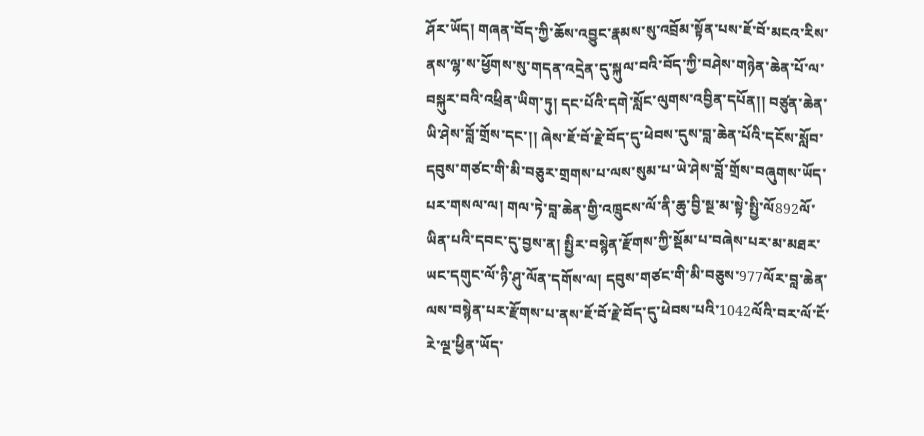ཤོར་ཡོད། གཞན་བོད་ཀྱི་ཆོས་འབྱུང་རྣམས་སུ་འབྲོམ་སྟོན་པས་ཇོ་བོ་མངའ་རིས་ནས་ལྷ་ས་ཕྱོགས་སུ་གདན་འདྲེན་དུ་སྐུལ་བའི་བོད་ཀྱི་བཤེས་གཉེན་ཆེན་པོ་ལ་བསྐུར་བའི་འཕྲིན་ཡིག་ཏུ། དང་པོའི་དགེ་སློང་ལུགས་འབྱིན་དཔོན།། བཙུན་ཆེན་ཡི་ཤེས་བློ་གྲོས་དང་།། ཞེས་ཇོ་བོ་རྗེ་བོད་དུ་ཕེབས་དུས་བླ་ཆེན་པོའི་དངོས་སློབ་དབུས་གཙང་གི་མི་བཅུར་གྲགས་པ་ལས་སུམ་པ་ཡེ་ཤེས་བློ་གྲོས་བཞུགས་ཡོད་པར་གསལ་ལ། གལ་ཏེ་བླ་ཆེན་གྱི་འཁྲུངས་ལོ་ནི་ཆུ་བྱི་སྔ་མ་སྟེ་སྤྱི་ལོ892ལོ་ཡིན་པའི་དབང་དུ་བྱས་ན། སྤྱིར་བསྙེན་རྫོགས་ཀྱི་སྡོམ་པ་བཞེས་པར་མ་མཐར་ཡང་དགུང་ལོ་ཉི་ཤུ་ལོན་དགོས་ལ། དབུས་གཙང་གི་མི་བཅུས་977ལོར་བླ་ཆེན་ལས་བསྙེན་པར་རྫོགས་པ་ནས་ཇོ་བོ་རྗེ་བོད་དུ་ཕེབས་པའི་1042ལོའི་བར་ལོ་ངོ་རེ་ལྔ་ཕྱིན་ཡོད་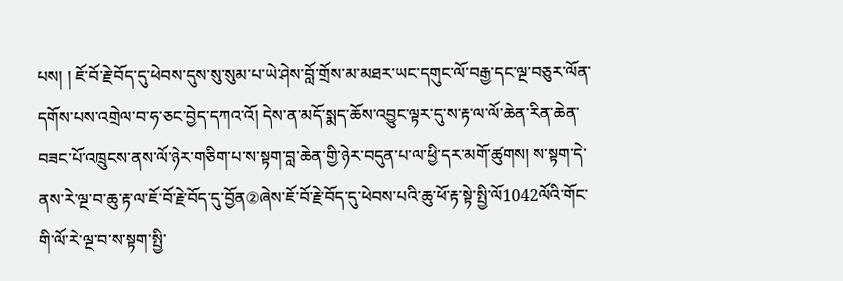པས། ། ཇོ་བོ་རྗེ་བོད་དུ་ཕེབས་དུས་སུ་སུམ་པ་ཡེ་ཤེས་བློ་གྲོས་མ་མཐར་ཡང་དགུང་ལོ་བརྒྱ་དང་ལྔ་བཅུར་ལོན་དགོས་པས་འགྲེལ་བ་ཧ་ཅང་བྱེད་དཀའ་འོ། དེས་ན་མདོ་སྨད་ཆོས་འབྱུང་ལྟར་དུ་ས་རྟ་ལ་ལོ་ཆེན་རིན་ཆེན་བཟང་པོ་འཁྲུངས་ནས་ལོ་ཉེར་གཅིག་པ་ས་སྟག་བླ་ཆེན་གྱི་ཉེར་བདུན་པ་ལ་ཕྱི་དར་མགོ་ཚུགས། ས་སྟག་དེ་ནས་རེ་ལྔ་བ་ཆུ་རྟ་ལ་ཇོ་བོ་རྗེ་བོད་དུ་བྱོན②ཞེས་ཇོ་བོ་རྗེ་བོད་དུ་ཕེབས་པའི་ཆུ་ཕོ་རྟ་སྟེ་སྤྱི་ལོ1042ལོའི་གོང་གི་ལོ་རེ་ལྔ་བ་ས་སྟག་སྤྱི་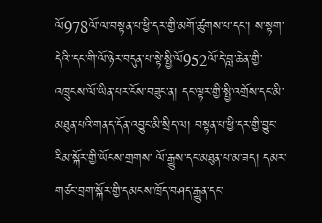ལོ978ལོ་ལ་བསྟན་པ་ཕྱི་དར་གྱི་མགོ་ཚུགས་པ་དང་། ས་སྟག་དེའི་་དང་གི་ལོ་ཉེར་བདུན་པ་སྟེ་སྤྱི་ལོ952ལོ་དེ་བླ་ཆེན་གྱི་འཁྲུངས་ལོ་ཡིན་པར་ངོས་བཟུང་ན། དང་ལྟར་གྱི་སྤྱི་འགྲོས་དང་མི་མཐུན་པའི་གནད་དོན་འབྱུང་མི་སྲིད་ལ། བསྟན་པ་ཕྱི་དར་གྱི་བྱུང་རིམ་སྐོར་གྱི་ཡོངས་གྲགས་ ལོ་རྒྱུས་དང་མཐུན་པ་མ་ཟད། དམར་གཙང་བྲག་སྐོར་གྱི་དམངས་ཁྲོད་བཤད་རྒྱུན་དང་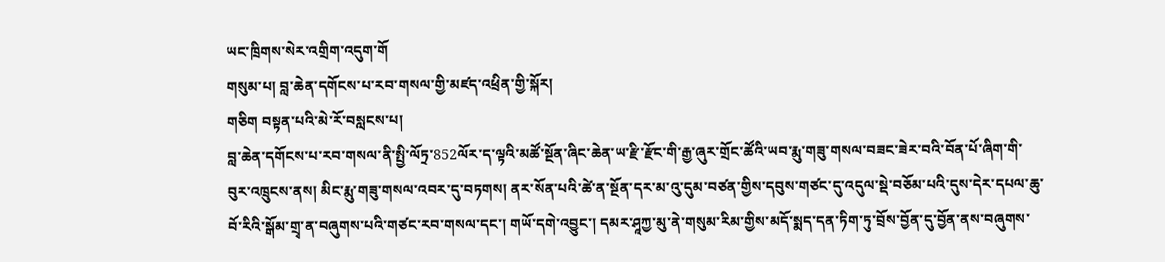ཡང་ཁྲིགས་སེར་འགྲིག་འདུག་གོ
གསུམ་པ། བླ་ཆེན་དགོངས་པ་རབ་གསལ་གྱི་མཛད་འཕྲིན་གྱི་སྐོར།
གཅིག བསྟན་པའི་མེ་རོ་བསླངས་པ།
བླ་ཆེན་དགོངས་པ་རབ་གསལ་ནི་སྤྱི་ལོཏྲ་852ལོར་ད་ལྟའི་མཚོ་སྔོན་ཞིང་ཆེན་ཡ་རྫི་རྫོང་གི་རྒྱ་ཞུར་གྲོང་ཚོའི་ཡབ་རྨུ་གཟུ་གསལ་བཟང་ཟེར་བའི་བོན་པོ་ཞིག་གི་བུར་འཁྲུངས་ནས། མིང་རྨུ་གཟུ་གསལ་འབར་དུ་བཏགས། ནར་སོན་པའི་ཚེ་ན་སྔོན་དར་མ་འུ་དུམ་བཙན་གྱིས་དབུས་གཙང་དུ་འདུལ་སྡེ་བཅོམ་པའི་དུས་དེར་དཔལ་ཆུ་བོ་རིའི་སྒོམ་གྲྭ་ན་བཞུགས་པའི་གཙང་རབ་གསལ་དང་། གཡོ་དགེ་འབྱུང་། དམར་ཤཱཀྱ་མུ་ནེ་གསུམ་རིམ་གྱིས་མདོ་སྨད་དན་ཏིག་ཏུ་བྲོས་བྱོན་དུ་བྱོན་ནས་བཞུགས་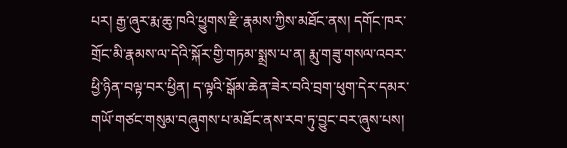པར། རྒྱ་ཞུར་རྨ་ཆུ་ཁའི་ཕྱུགས་རྫི་རྣམས་ཀྱིས་མཐོང་ནས། དགོང་ཁར་གྲོང་མི་རྣམས་ལ་དེའི་སྐོར་གྱི་གཏམ་སྨྲས་པ་ན། རྨུ་གཟུ་གསལ་འབར་ཕྱི་ཉིན་བལྟ་བར་ཕྱིན། ད་ལྟའི་སྒོམ་ཆེན་ཟེར་བའི་བྲག་ཕུག་དེར་དམར་གཡོ་གཙང་གསུམ་བཞུགས་པ་མཐོང་ནས་རབ་ཏུ་བྱུང་བར་ཞུས་པས།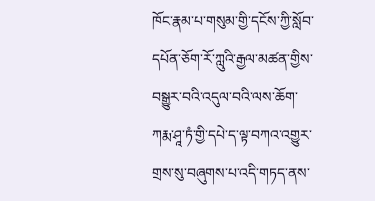ཁོང་རྣམ་པ་གསུམ་གྱི་དངོས་ཀྱི་སློབ་དཔོན་ཅོག་རོ་ཀླུའི་རྒྱལ་མཚན་གྱིས་བསྒྱུར་བའི་འདུལ་བའི་ལས་ཆོག་ཀརྨ་ཤཱ་ཏཾ་གྱི་དཔེ་ད་ལྟ་བཀའ་འགྱུར་གྲས་སུ་བཞུགས་པ་འདི་གཏད་ནས་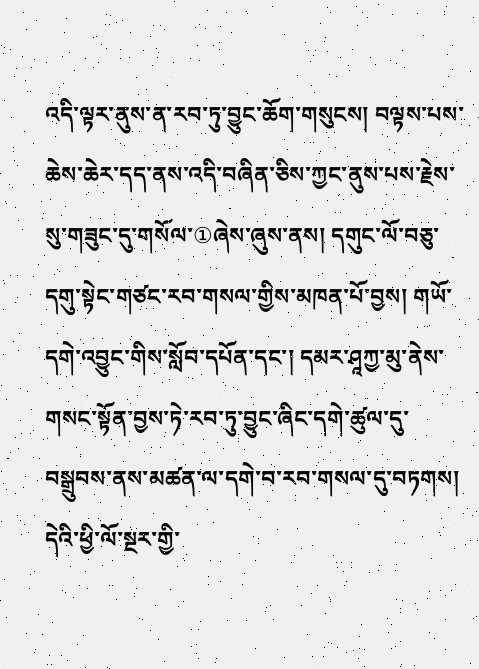འདི་ལྟར་ནུས་ན་རབ་ཏུ་བྱུང་ཆོག་གསུངས། བལྟས་པས་ཆེས་ཆེར་དད་ནས་འདི་བཞིན་ཅིས་ཀྱང་ནུས་པས་རྗེས་སུ་གཟུང་དུ་གསོལ་①ཞེས་ཞུས་ནས། དགུང་ལོ་བཅུ་དགུ་སྟེང་གཙང་རབ་གསལ་གྱིས་མཁན་པོ་བྱས། གཡོ་དགེ་འབྱུང་གིས་སློབ་དཔོན་དང་། དམར་ཤཱཀྱ་མུ་ནེས་གསང་སྟོན་བྱས་ཏེ་རབ་ཏུ་བྱུང་ཞིང་དགེ་ཚུལ་དུ་བསྒྲུབས་ནས་མཚན་ལ་དགེ་བ་རབ་གསལ་དུ་བཏགས། དེའི་ཕྱི་ལོ་སྔར་གྱི་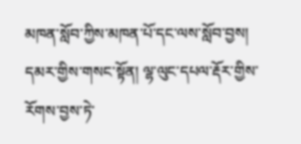མཁན་སློབ་ཀྱིས་མཁན་པོ་དང་ལས་སློབ་བྱས། དམར་གྱིས་གསང་སྟོན། ལྷ་ལུང་དཔལ་རྡོར་གྱིས་རོགས་བྱས་ཏེ་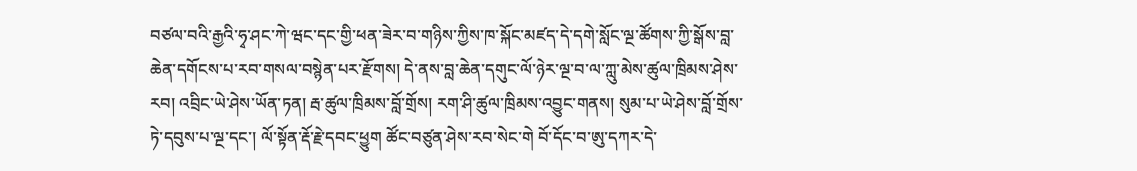བཙལ་བའི་རྒྱའི་ཧྭ་ཤང་ཀེ་ཝང་དང་གྱི་ཕན་ཟེར་བ་གཉིས་ཀྱིས་ཁ་སྐོང་མཛད་དེ་དགེ་སློང་ལྔ་ཚོགས་ཀྱི་སྒོས་བླ་ཆེན་དགོངས་པ་རབ་གསལ་བསྙེན་པར་རྫོགས། དེ་ནས་བླ་ཆེན་དགུང་ལོ་ཉེར་ལྔ་བ་ལ་ཀླུ་མེས་ཚུལ་ཁྲིམས་ཤེས་རབ། འབྲིང་ཡེ་ཤེས་ཡོན་ཏན། རྦ་ཚུལ་ཁྲིམས་བློ་གྲོས། རག་ཤི་ཚུལ་ཁྲིམས་འབྱུང་གནས། སུམ་པ་ཡེ་ཤེས་བློ་གྲོས་ཏེ་དབུས་པ་ལྔ་དང་། ལོ་སྟོན་རྡོ་རྗེ་དབང་ཕྱུག ཚོང་བཙུན་ཤེས་རབ་སེང་གེ བོ་དོང་བ་ཨུ་དཀར་དེ་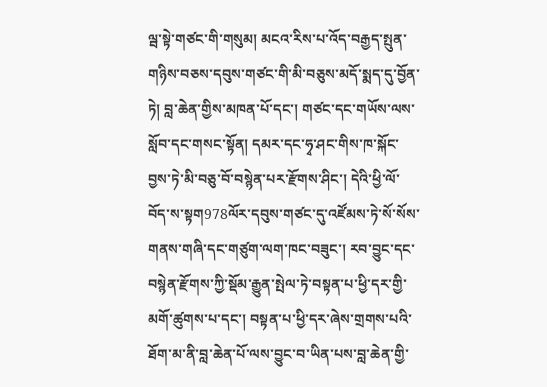ལྦ་སྟེ་གཙང་གི་གསུམ། མངའ་རིས་པ་འོད་བརྒྱད་སྤུན་གཉིས་བཅས་དབུས་གཙང་གི་མི་བཅུས་མདོ་སྨད་དུ་བྱོན་ཏེ། བླ་ཆེན་གྱིས་མཁན་པོ་དང་། གཙང་དང་གཡོས་ལས་སློབ་དང་གསང་སྟོན། དམར་དང་ཧྭ་ཤང་གིས་ཁ་སྐོང་བྱས་ཏེ་མི་བཅུ་བོ་བསྙེན་པར་རྫོགས་ཤིང་། དེའི་ཕྱི་ལོ་བོད་ས་སྟག978ལོར་དབུས་གཙང་དུ་འཛོམས་ཏེ་སོ་སོས་གནས་གཞི་དང་གཙུག་ལག་ཁང་བཟུང་། རབ་བྱུང་དང་བསྙེན་རྫོགས་ཀྱི་སྡོམ་རྒྱུན་སྤེལ་ཏེ་བསྟན་པ་ཕྱི་དར་གྱི་མགོ་ཚུགས་པ་དང་། བསྟན་པ་ཕྱི་དར་ཞེས་གྲགས་པའི་ཐོག་མ་ནི་བླ་ཆེན་པོ་ལས་བྱུང་བ་ཡིན་པས་བླ་ཆེན་གྱི་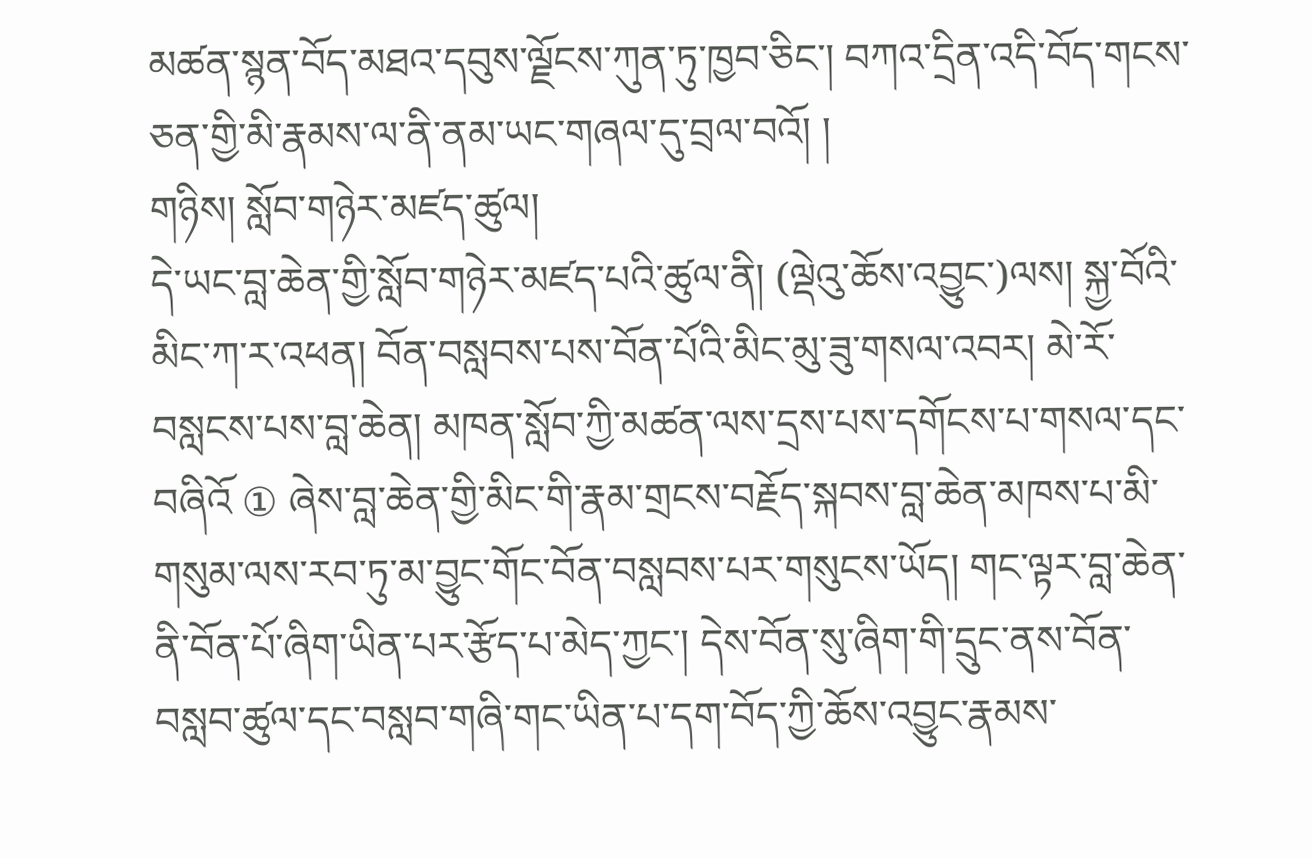མཚན་སྙན་བོད་མཐའ་དབུས་ལྗོངས་ཀུན་ཏུ་ཁྱབ་ཅིང་། བཀའ་དྲིན་འདི་བོད་གངས་ཅན་གྱི་མི་རྣམས་ལ་ནི་ནམ་ཡང་གཞལ་དུ་བྲལ་བའོ། །
གཉིས། སློབ་གཉེར་མཛད་ཚུལ།
དེ་ཡང་བླ་ཆེན་གྱི་སློབ་གཉེར་མཛད་པའི་ཚུལ་ནི། (ལྡེའུ་ཆོས་འབྱུང་)ལས། སྐྱ་བོའི་མིང་ཀ་ར་འཕན། བོན་བསླབས་པས་བོན་པོའི་མིང་མུ་ཟུ་གསལ་འབར། མེ་རོ་བསླངས་པས་བླ་ཆེན། མཁན་སློབ་ཀྱི་མཚན་ལས་དྲས་པས་དགོངས་པ་གསལ་དང་བཞིའོ ① ཞེས་བླ་ཆེན་གྱི་མིང་གི་རྣམ་གྲངས་བརྗོད་སྐབས་བླ་ཆེན་མཁས་པ་མི་གསུམ་ལས་རབ་ཏུ་མ་བྱུང་གོང་བོན་བསླབས་པར་གསུངས་ཡོད། གང་ལྟར་བླ་ཆེན་ནི་བོན་པོ་ཞིག་ཡིན་པར་རྩོད་པ་མེད་ཀྱང་། དེས་བོན་སུ་ཞིག་གི་དྲུང་ནས་བོན་བསླབ་ཚུལ་དང་བསླབ་གཞི་གང་ཡིན་པ་དག་བོད་ཀྱི་ཆོས་འབྱུང་རྣམས་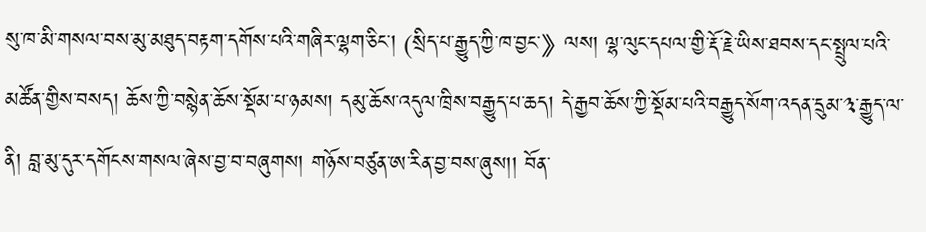སུ་ཁ་མི་གསལ་བས་མུ་མཐུད་བརྟག་དགོས་པའི་གཞིར་ལྷག་ཅིང་། (སྲིད་པ་རྒྱུད་ཀྱི་ཁ་བྱང་》ལས། ལྷ་ལུང་དཔལ་གྱི་རྡོ་རྗེ་ཡིས་ཐབས་དང་སྤྲུལ་པའི་མཚོན་གྱིས་བསད། ཆོས་ཀྱི་བསྙེན་ཆོས་སྡོམ་པ་ཉམས། དམུ་ཆོས་འདུལ་ཁྲིས་བརྒྱུད་པ་ཆད། དེ་རྒྱབ་ཆོས་ཀྱི་སྡོམ་པའི་བརྒྱུད་སོག་འདན་དྲུམ་༣་རྒྱུད་ལ་ནི། བླ་མུ་དུར་དགོངས་གསལ་ཞེས་བྱ་བ་བཞུགས། གཉོས་བཙུན་ཨ་རིན་བྱ་བས་ཞུས།། བོན་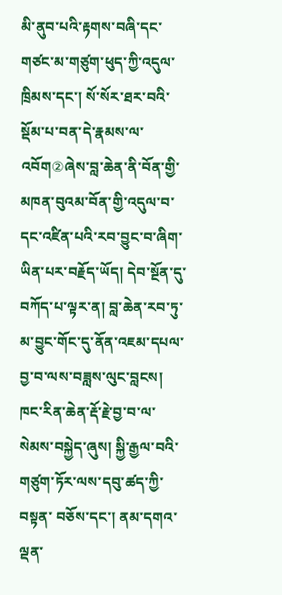མི་ནུབ་པའི་རྟགས་བཞི་དང་གཙང་མ་གཙུག་ཕུད་ཀྱི་འདུལ་ཁྲིམས་དང་། སོ་སོར་ཐར་བའི་སྡོམ་པ་བན་དེ་རྣམས་ལ་འབོག②ཞེས་བླ་ཆེན་ནི་བོན་གྱི་མཁན་བུའམ་བོན་གྱི་འདུལ་བ་དང་འཛིན་པའི་རབ་བྱུང་བ་ཞིག་ཡིན་པར་བརྗོད་ཡོད། དེབ་སྔོན་དུ་བཀོད་པ་ལྟར་ན། བླ་ཆེན་རབ་ཏུ་མ་བྱུང་གོང་དུ་ནོན་འཇམ་དཔལ་བྱ་བ་ལས་བཟླས་ལུང་བླངས། ཁང་རིན་ཆེན་རྡོ་རྗེ་བྱ་བ་ལ་སེམས་བསྐྱེད་ཞུས། སྐྱི་རྒྱལ་བའི་གཙུག་ཏོར་ལས་དབུ་ཚད་ཀྱི་བསྟན་ བཅོས་དང་། ནམ་དགའ་ལྡན་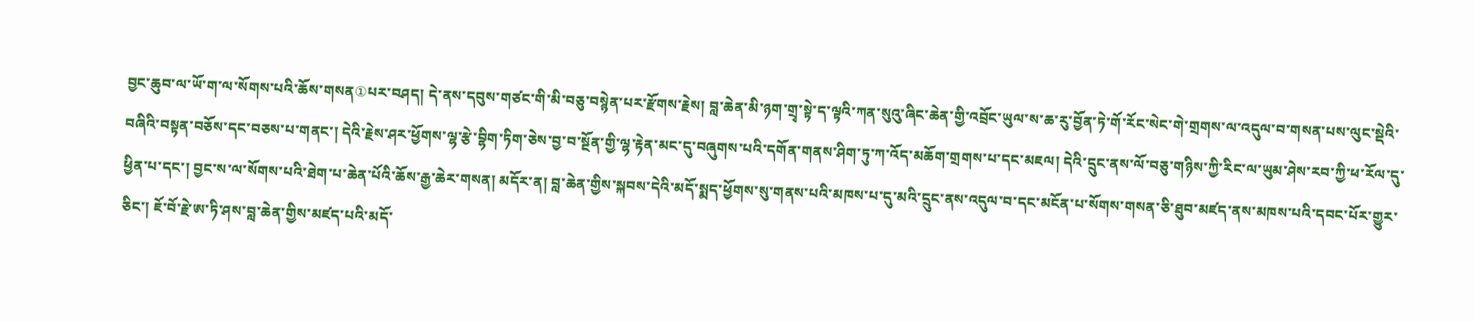བྱང་ཆུབ་ལ་ཡོ་ག་ལ་སོགས་པའི་ཆོས་གསན①པར་བཤད། དེ་ནས་དབུས་གཙང་གི་མི་བཅུ་བསྙེན་པར་རྫོགས་རྗེས། བླ་ཆེན་མི་ཉག་གྲྭ་སྟེ་ད་ལྟའི་ཀན་སུའུ་ཞིང་ཆེན་གྱི་འབྲོང་ཡུལ་ས་ཆ་རུ་བྱོན་ཏེ་གོ་རོང་སེང་གེ་གྲགས་ལ་འདུལ་བ་གསན་པས་ལུང་སྡེའི་བཞིའི་བསྟན་བཅོས་དང་བཅས་པ་གནང་། དེའི་རྗེས་ཤར་ཕྱོགས་ལྷ་རྩེ་བྷིག་ཏིག་ཅེས་བྱ་བ་སྔོན་གྱི་ལྷ་རྟེན་མང་དུ་བཞུགས་པའི་དགོན་གནས་ཤིག་ཏུ་ཀ་འོད་མཆོག་གྲགས་པ་དང་མཇལ། དེའི་དྲུང་ནས་ལོ་བཅུ་གཉིས་ཀྱི་རིང་ལ་ཡུམ་ཤེས་རབ་ཀྱི་ཕ་རོལ་དུ་ཕྱིན་པ་དང་། བྱང་ས་ལ་སོགས་པའི་ཐེག་པ་ཆེན་པོའི་ཆོས་རྒྱ་ཆེར་གསན། མདོར་ན། བླ་ཆེན་གྱིས་སྐབས་དེའི་མདོ་སྨད་ཕྱོགས་སུ་གནས་པའི་མཁས་པ་དུ་མའི་དྲུང་ནས་འདུལ་བ་དང་མངོན་པ་སོགས་གསན་ཅི་ཐུབ་མཛད་ནས་མཁས་པའི་དབང་པོར་གྱུར་ཅིང་། ཇོ་བོ་རྗེ་ཨ་ཏི་ཤས་བླ་ཆེན་གྱིས་མཛད་པའི་མདོ་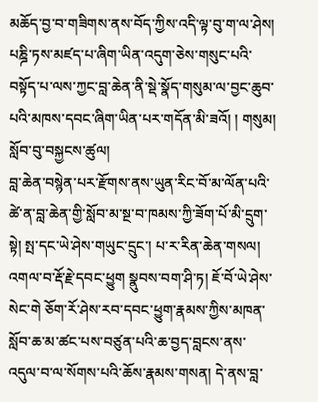མཆོད་བྱ་བ་གཟིགས་ནས་བོད་ཀྱིས་འདི་ལྟ་བུ་ག་ལ་ཤེས། པཎྜི་ཏས་མཛད་པ་ཞིག་ཡིན་འདུག་ཅེས་གསུང་པའི་བསྟོད་པ་ལས་ཀྱང་བླ་ཆེན་ནི་སྡེ་སྣོད་གསུམ་ལ་བྱང་ཆུབ་པའི་མཁས་དབང་ཞིག་ཡིན་པར་གདོན་མི་ཟའོ། ། གསུམ། སློབ་བུ་བསྐྱངས་ཚུལ།
བླ་ཆེན་བསྙེན་པར་རྫོགས་ནས་ཡུན་རིང་བོ་མ་ལོན་པའི་ཚེ་ན་བླ་ཆེན་གྱི་སློབ་མ་སྔ་བ་ཁམས་ཀྱི་ཟོག་པོ་མི་དྲུག་སྟེ། སྤ་དང་ཡེ་ཤེས་གཡུང་དྲུང་། པ་ར་རིན་ཆེན་གསལ། འགལ་བ་རྡོ་རྗེ་དབང་ཕྱུག སྣུབས་བག་ཤི་ཏ། ཇོ་བོ་ཡེ་ཤེས་སེང་གེ ཅོག་རོ་ཤེས་རབ་དབང་ཕྱུག་རྣམས་ཀྱིས་མཁན་སློབ་ཆ་མ་ཚང་པས་བཙུན་པའི་ཆ་བྱད་བླངས་ནས་འདུལ་བ་ལ་སོགས་པའི་ཆོས་རྣམས་གསན། དེ་ནས་བླ་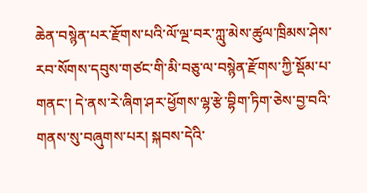ཆེན་བསྙེན་པར་རྫོགས་པའི་ལོ་ལྔ་བར་ཀླུ་མེས་ཚུལ་ཁྲིམས་ཤེས་རབ་སོགས་དབུས་གཙང་གི་མི་བཅུ་ལ་བསྙེན་རྫོགས་ཀྱི་སྡོམ་པ་གནང་། དེ་ནས་རེ་ཞིག་ཤར་ཕྱོགས་ལྷ་རྩེ་བྷིག་ཏིག་ཅེས་བྱ་བའི་གནས་སུ་བཞུགས་པར། སྐབས་དེའི་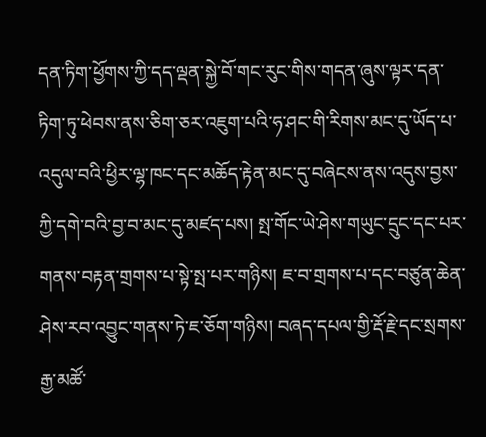དན་ཏིག་ཕྱོགས་ཀྱི་དད་ལྡན་སྐྱེ་བོ་གང་རུང་གིས་གདན་ཞུས་ལྟར་དན་ཏིག་ཏུ་ཕེབས་ནས་ཅིག་ཅར་འཇུག་པའི་ཧ་ཤང་གི་རིགས་མང་དུ་ཡོད་པ་འདུལ་བའི་ཕྱིར་ལྷ་ཁང་དང་མཆོད་རྟེན་མང་དུ་བཞེངས་ནས་འདུས་བྱས་ཀྱི་དགེ་བའི་བྱ་བ་མང་དུ་མཛད་པས། སྤ་གོང་ཡེ་ཤེས་གཡུང་དྲུང་དང་པར་གནས་བརྟན་གྲགས་པ་སྟེ་སྤ་པར་གཉིས། ཇ་བ་གྲགས་པ་དང་བཙུན་ཆེན་ཤེས་རབ་འབྱུང་གནས་ཏེ་ཇ་ཅོག་གཉིས། བཞད་དཔལ་གྱི་རྡོ་རྗེ་དང་སྲགས་རྒྱ་མཚོ་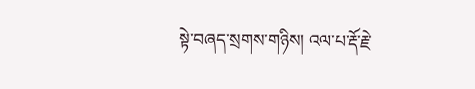སྟེ་བཞད་སྲགས་གཉིས། འལ་པ་རྡོ་རྗེ་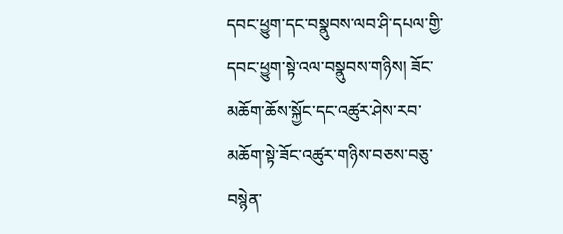དབང་ཕྱུག་དང་བསྣུབས་ལབ་ཤི་དཔལ་གྱི་དབང་ཕྱུག་སྟེ་འལ་བསྣུབས་གཉིས། ཟོང་མཆོག་ཆོས་སྐྱོང་དང་འཚུར་ཤེས་རབ་མཆོག་སྟེ་ཟོང་འཚུར་གཉིས་བཅས་བཅུ་བསྙེན་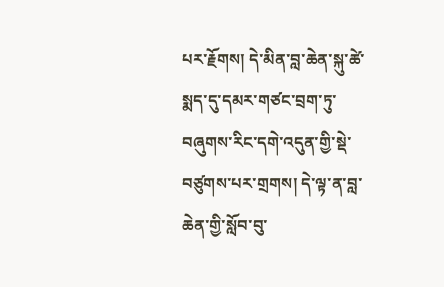པར་རྗོགས། དེ་མིན་བླ་ཆེན་སྐུ་ཚེ་སྨད་དུ་དམར་གཙང་བྲག་ཏུ་བཞུགས་རིང་དགེ་འདུན་གྱི་སྡེ་བཙུགས་པར་གྲགས། དེ་ལྟ་ན་བླ་ཆེན་གྱི་སློབ་བུ་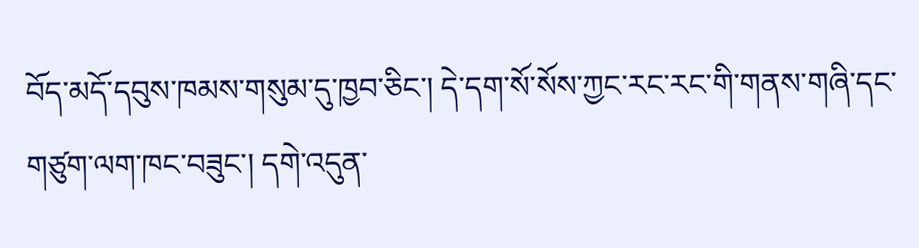བོད་མདོ་དབུས་ཁམས་གསུམ་དུ་ཁྱབ་ཅིང་། དེ་དག་སོ་སོས་ཀྱང་རང་རང་གི་གནས་གཞི་དང་གཙུག་ལག་ཁང་བཟུང་། དགེ་འདུན་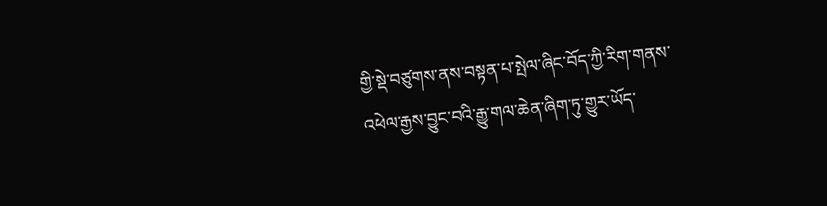གྱི་སྡེ་བཙུགས་ནས་བསྟན་པ་སྤེལ་ཞིང་བོད་ཀྱི་རིག་གནས་འཕེལ་རྒྱས་བྱུང་བའི་རྒྱུ་གལ་ཆེན་ཞིག་ཏུ་གྱུར་ཡོད་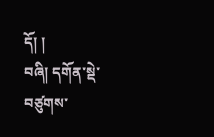དོ། །
བཞི། དགོན་སྡེ་བཙུགས་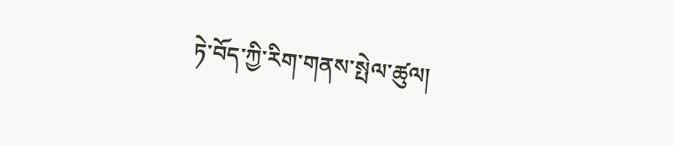ཏེ་བོད་ཀྱི་རིག་གནས་སྤེལ་ཚུལ།